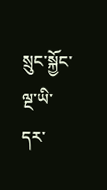སྲུང་སྐྱོང་ལྔ་ཡི་དར་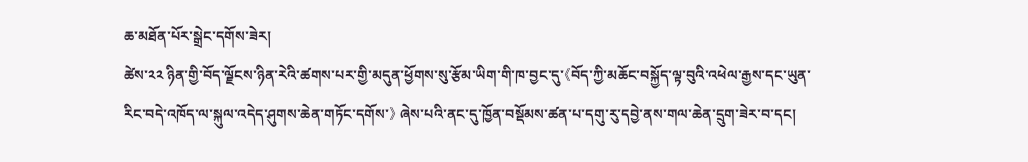ཆ་མཐོན་པོར་སྒྲེང་དགོས་ཟེར།
ཚེས་༢༢ ཉིན་གྱི་བོད་ལྗོངས་ཉིན་རེའི་ཚགས་པར་གྱི་མདུན་ཕྱོགས་སུ་རྩོམ་ཡིག་གི་ཁ་བྱང་དུ་《བོད་ཀྱི་མཆོང་བསྐྱོད་ལྟ་བུའི་འཕེལ་རྒྱས་དང་ཡུན་རིང་བདེ་འཁོད་ལ་སྐུལ་འདེད་ཤུགས་ཆེན་གཏོང་དགོས་》 ཞེས་པའི་ནང་དུ་ཁྱོན་བསྡོམས་ཚན་པ་དགུ་རུ་དབྱེ་ནས་གལ་ཆེན་དྲུག་ཟེར་བ་དང།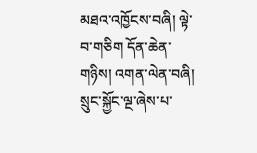མཐའ་འཁྱོངས་བཞི། ལྟེ་བ་གཅིག དོན་ཆེན་གཉིས། འགན་ལེན་བཞི། སྲུང་སྐྱོང་ལྔ་ཞེས་པ་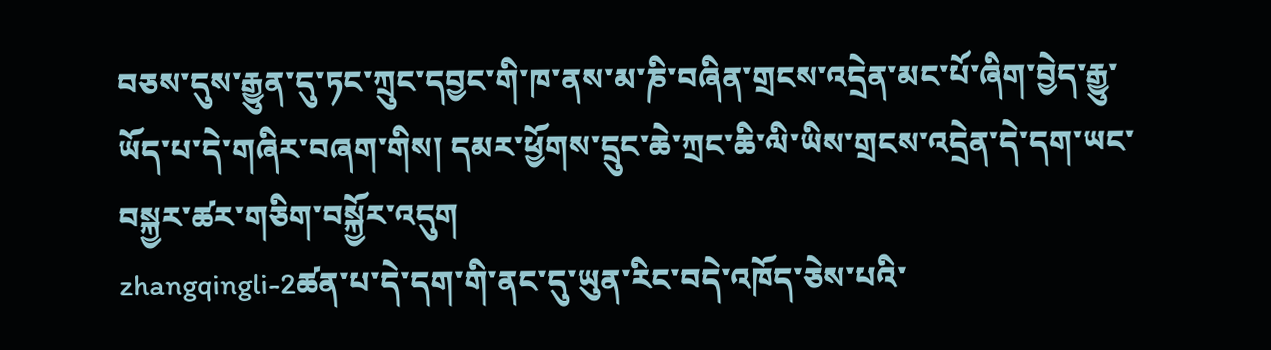བཅས་དུས་རྒྱུན་དུ་ཏང་ཀྲུང་དབྱང་གི་ཁ་ནས་མ་ཎི་བཞིན་གྲངས་འདྲེན་མང་པོ་ཞིག་བྱེད་རྒྱུ་ཡོད་པ་དེ་གཞིར་བཞག་གིས། དམར་ཕྱོགས་དྲུང་ཆེ་ཀྲང་ཆི་ལི་ཡིས་གྲངས་འདྲེན་དེ་དག་ཡང་བསྐྱར་ཚར་གཅིག་བསྐྱོར་འདུག
zhangqingli-2ཚན་པ་དེ་དག་གི་ནང་དུ་ཡུན་རིང་བདེ་འཁོད་ཅེས་པའི་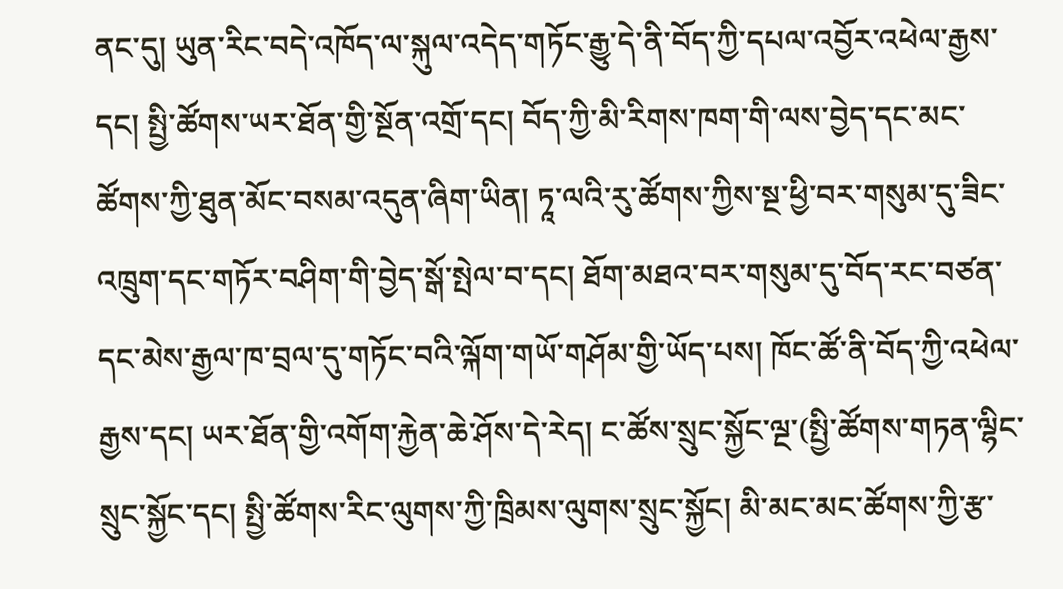ནང་དུ། ཡུན་རིང་བདེ་འཁོད་ལ་སྐུལ་འདེད་གཏོང་རྒྱུ་དེ་ནི་བོད་ཀྱི་དཔལ་འབྱོར་འཕེལ་རྒྱས་དང། སྤྱི་ཚོགས་ཡར་ཐོན་གྱི་སྔོན་འགྲོ་དང། བོད་ཀྱི་མི་རིགས་ཁག་གི་ལས་བྱེད་དང་མང་ཚོགས་ཀྱི་ཐུན་མོང་བསམ་འདུན་ཞིག་ཡིན། ཏཱ་ལའི་རུ་ཚོགས་ཀྱིས་སྔ་ཕྱི་བར་གསུམ་དུ་ཟིང་འཁྲུག་དང་གཏོར་བཤིག་གི་བྱེད་སྒོ་སྤེལ་བ་དང། ཐོག་མཐའ་བར་གསུམ་དུ་བོད་རང་བཙན་དང་མེས་རྒྱལ་ཁ་བྲལ་དུ་གཏོང་བའི་ལྐོག་གཡོ་གཤོམ་གྱི་ཡོད་པས། ཁོང་ཚོ་ནི་བོད་ཀྱི་འཕེལ་རྒྱས་དང། ཡར་ཐོན་གྱི་འགོག་རྐྱེན་ཆེ་ཤོས་དེ་རེད། ང་ཚོས་སྲུང་སྐྱོང་ལྔ་(སྤྱི་ཚོགས་གཏན་ལྷིང་སྲུང་སྐྱོང་དང། སྤྱི་ཚོགས་རིང་ལུགས་ཀྱི་ཁྲིམས་ལུགས་སྲུང་སྐྱོང། མི་མང་མང་ཚོགས་ཀྱི་རྩ་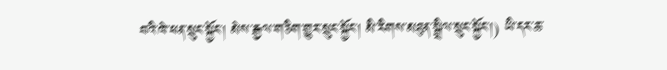བའི་ཁེ་ཕན་སྲུང་སྐྱོང། མེས་རྒྱལ་གཅིག་གྱུར་སྲུང་སྐྱོང། མི་རིགས་མཐུན་སྒྲིལ་སྲུང་སྐྱོང།) ཡི་དར་ཆ་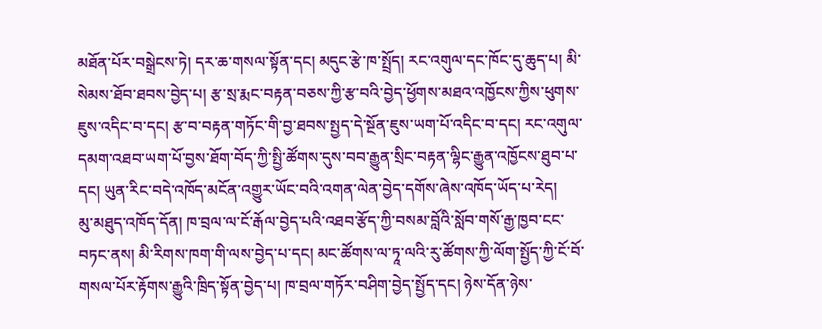མཐོན་པོར་བསྒྲེངས་ཏེ། དར་ཆ་གསལ་སྟོན་དང། མདུང་རྩེ་ཁ་སྤྲོད། རང་འགུལ་དང་ཁོང་དུ་ཆུད་པ། མི་སེམས་ཐོབ་ཐབས་བྱེད་པ། རྩ་སྲ་རྨང་བརྟན་བཅས་ཀྱི་རྩ་བའི་བྱེད་ཕྱོགས་མཐའ་འཁྱོངས་ཀྱིས་ཕུགས་ཇུས་འདིང་བ་དང། རྩ་བ་བརྟན་གཏོང་གི་བྱ་ཐབས་སྤྱད་དེ་སྔོན་ཇུས་ཡག་པོ་འདིང་བ་དང། རང་འགུལ་དམག་འཐབ་ཡག་པོ་བྱས་ཐོག་བོད་ཀྱི་སྤྱི་ཚོགས་དུས་བབ་རྒྱུན་སྲིང་བརྟན་ལྷིང་རྒྱུན་འཁྱོངས་ཐུབ་པ་དང། ཡུན་རིང་བདེ་འཁོད་མངོན་འགྱུར་ཡོང་བའི་འགན་ལེན་བྱེད་དགོས་ཞེས་འཁོད་ཡོད་པ་རེད།
མུ་མཐུད་འཁོད་དོན། ཁ་བྲལ་ལ་ངོ་རྒོལ་བྱེད་པའི་འཐབ་རྩོད་ཀྱི་བསམ་བློའི་སློབ་གསོ་རྒྱ་ཁྱབ་ངང་བཏང་ནས། མི་རིགས་ཁག་གི་ལས་བྱེད་པ་དང། མང་ཚོགས་ལ་ཏཱ་ལའི་རུ་ཚོགས་ཀྱི་ལོག་སྤྱོད་ཀྱི་ངོ་བོ་གསལ་པོར་རྟོགས་རྒྱུའི་ཁྲིད་སྟོན་བྱེད་པ། ཁ་བྲལ་གཏོར་བཤིག་བྱེད་སྤྱོད་དང། ཉེས་དོན་ཉེས་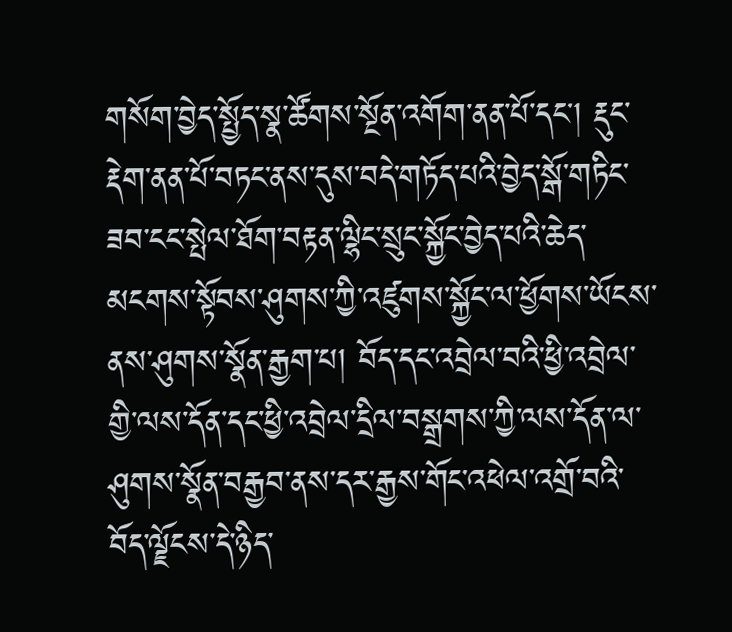གསོག་བྱེད་སྤྱོད་སྣ་ཚོགས་སྔོན་འགོག་ནན་པོ་དང། རྡུང་རྡེག་ནན་པོ་བཏང་ནས་དུས་བདེ་གཏོད་པའི་བྱེད་སྒོ་གཏིང་ཟབ་ངང་སྤེལ་ཐོག་བརྟན་ལྷིང་སྲུང་སྐྱོང་བྱེད་པའི་ཆེད་མངགས་སྟོབས་ཤུགས་ཀྱི་འཛུགས་སྐྱོང་ལ་ཕྱོགས་ཡོངས་ནས་ཤུགས་སྣོན་རྒྱག་པ། བོད་དང་འབྲེལ་བའི་ཕྱི་འབྲེལ་གྱི་ལས་དོན་དང་ཕྱི་འབྲེལ་དྲིལ་བསྒྲགས་ཀྱི་ལས་དོན་ལ་ཤུགས་སྣོན་བརྒྱབ་ནས་དར་རྒྱས་གོང་འཕེལ་འགྲོ་བའི་བོད་ལྗོངས་དེ་ཉིད་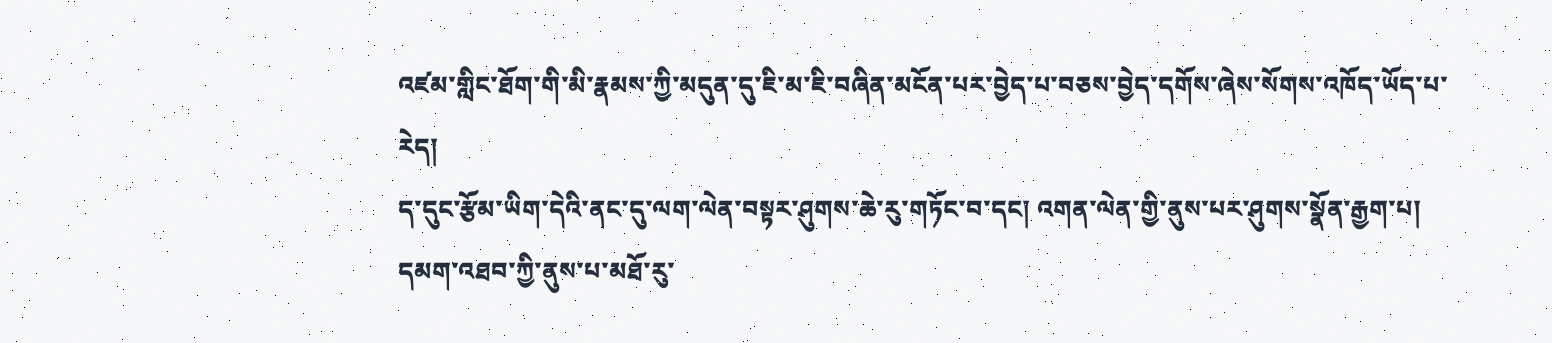འཛམ་གླིང་ཐོག་གི་མི་རྣམས་ཀྱི་མདུན་དུ་ཇི་མ་ཇི་བཞིན་མངོན་པར་བྱེད་པ་བཅས་བྱེད་དགོས་ཞེས་སོགས་འཁོད་ཡོད་པ་རེད།
ད་དུང་རྩོམ་ཡིག་དེའི་ནང་དུ་ལག་ལེན་བསྟར་ཤུགས་ཆེ་རུ་གཏོང་བ་དང། འགན་ལེན་གྱི་ནུས་པར་ཤུགས་སྣོན་རྒྱག་པ། དམག་འཐབ་ཀྱི་ནུས་པ་མཐོ་རུ་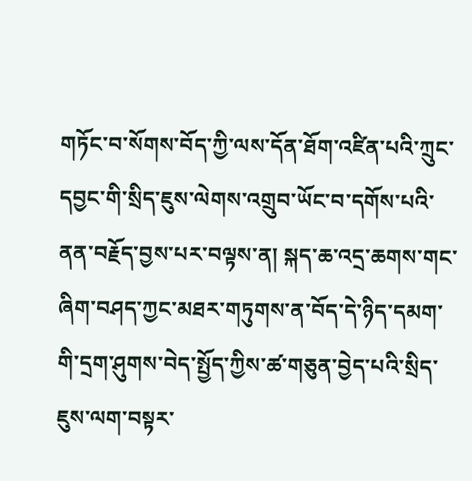གཏོང་བ་སོགས་བོད་ཀྱི་ལས་དོན་ཐོག་འཛིན་པའི་ཀྲུང་དབྱང་གི་སྲིད་ཇུས་ལེགས་འགྲུབ་ཡོང་བ་དགོས་པའི་ནན་བརྗོད་བྱས་པར་བལྟས་ན། སྐད་ཆ་འདྲ་ཆགས་གང་ཞིག་བཤད་ཀྱང་མཐར་གཏུགས་ན་བོད་དེ་ཉིད་དམག་གི་དྲག་ཤུགས་བེད་སྤྱོད་ཀྱིས་ཚ་གཅུན་བྱེད་པའི་སྲིད་ཇུས་ལག་བསྟར་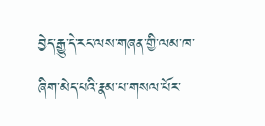བྱེད་རྒྱུ་དེ་རང་ལས་གཞན་གྱི་ལམ་ཁ་ཞིག་མེད་པའི་རྣམ་པ་གསལ་པོར་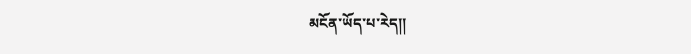མངོན་ཡོད་པ་རེད།།